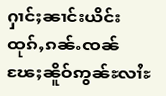ႁၢင်ႈၼၢင်းယိင်းထုၵ်ႇၵၼ်ႉၸၼ် ၽႄႈၼိူဝ်ဢွၼ်ႊလၢႆႊ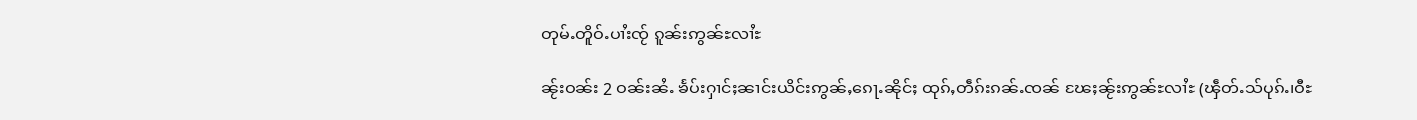တုမ်ႉတိူဝ်ႉပၢႆးၸႂ် ၵူၼ်းဢွၼ်ႊလၢႆႊ

ၼႂ်းဝၼ်း 2 ဝၼ်းၼႆႉ ၶႅပ်းႁၢင်ႈၼၢင်းယိင်းဢွၼ်ႇၵေႃႉၼိုင်ႈ ထုၵ်ႇတဵၵ်းၵၼ်ႉၸၼ် ၽႄႈၼႂ်းဢွၼ်ႊလၢႆႊ (ၾဵတ်ႉသ်ပုၵ်ႉ၊ဝီႊ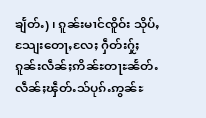ၶျႅတ်ႉ) ၊ ၵူၼ်းမၢင်ၸိူဝ်း သိုပ်ႇသျႄးတေႃႇလႄႈ ႁဵတ်းႁႂ်ႈၵူၼ်းလဵၼ်ႈဢိၼ်ႊတႃႊၼႅတ်ႉ လဵၼ်ႈၾဵတ်ႉသ်ပုၵ်ႉဢွၼ်ႊ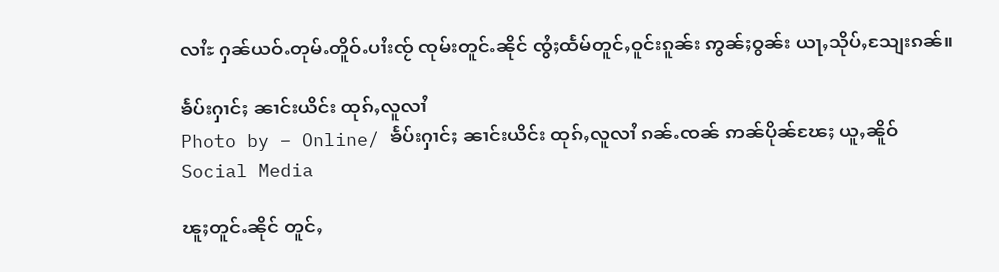လၢႆႊ ႁၼ်ယဝ်ႉတုမ်ႉတိူဝ်ႉပၢႆးၸႂ် ၸုမ်းတူင်ႉၼိုင် ၸွႆႈထႅမ်တူင်ႇဝူင်းၵူၼ်း ဢွၼ်ႈဝွၼ်း ယႃႇသိုပ်ႇသျႄးၵၼ်။

ၶႅပ်းႁၢင်ႈ ၼၢင်းယိင်း ထုၵ်ႇလူလၢႆ
Photo by – Online/ ၶႅပ်းႁၢင်ႈ ၼၢင်းယိင်း ထုၵ်ႇလူလၢႆ ၵၼ်ႉၸၼ် ဢၼ်ပိုၼ်ၽႄႈ ယူႇၼိူဝ် Social Media

ၽူႈတူင်ႉၼိုင် တူင်ႇ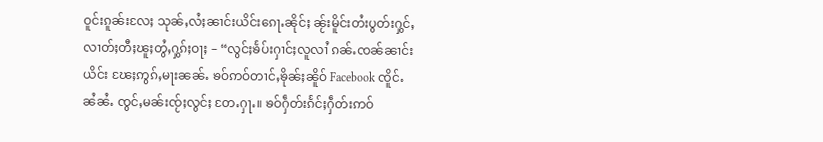ဝူင်းၵူၼ်းလႄႈ သုၼ်ႇလႆႈၼၢင်းယိင်းၵေႃႉၼိုင်ႈ ၼႂ်းမိူင်းတႆးပွတ်းႁွင်ႇလၢတ်ႈတီႈၽူႈတွႆႇႁွၵ်ႈဝႃႈ – “လွင်ႈၶႅပ်းႁၢင်ႈလူလၢႆ ၵၼ်ႉၸၼ်ၼၢင်းယိင်း ၽႄႈဢွၵ်ႇမႃးၼၼ်ႉ ၶဝ်ဢဝ်တၢင်ႇၶိုၼ်ႈၼိူဝ် Facebook ၸိူင်ႉၼႆၼႆႉ ၸွင်ႇမၼ်းၸႂ်ႈလွင်ႈ တႄႉႁႃႉ။ ၶဝ်ႁဵတ်းၵႅင်ႈႁဵတ်းဢဝ်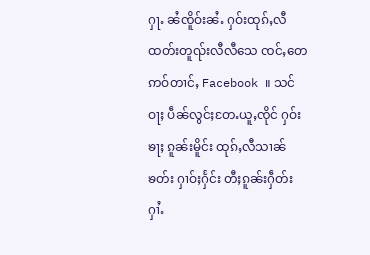ႁႃႉ ၼႆၸိူဝ်းၼႆႉ ႁဝ်းထုၵ်ႇလီထတ်းတူၺ်းလီလီသေ ၸင်ႇတေဢဝ်တၢင်ႇ Facebook ။ သင် ဝႃႈ ပဵၼ်လွင်ႈတႄႉယူႇၸိုင် ႁဝ်းၶႃႈ ၵူၼ်းမိူင်း ထုၵ်ႇလီသၢၼ်ၶတ်း ႁၢဝ်ႈႁႅင်း တီႈၵူၼ်းႁဵတ်းႁၢႆႉ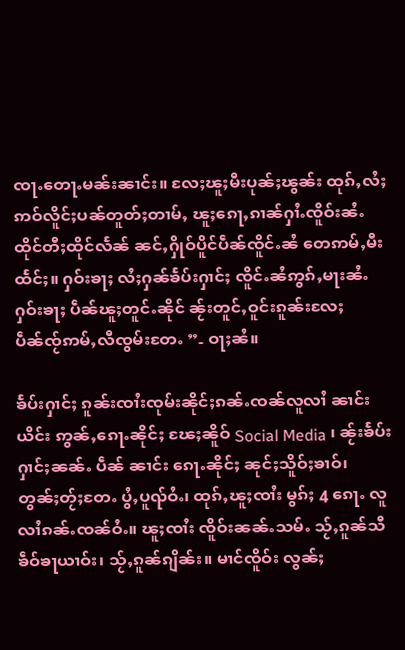ၸႃႉတေႃႉမၼ်းၼၢင်း။ လႄႈၽူႈမီးပုၼ်ႈၽွၼ်း ထုၵ်ႇလႆႈဢဝ်လိူင်ႈပၼ်တူတ်ႈတၢမ်ႇ ၽူႈၵေႃႇၵၢၼ်ႁၢႆႉၸိူဝ်းၼႆႉ ထိုင်တီႈထိုင်လႅၼ် ၼင်ႇႁိုဝ်ပိူင်ပဵၼ်ၸိူင်ႉၼႆ တေဢမ်ႇမီးထႅင်ႈ။ ႁဝ်းၶႃႈ လႆႈႁၼ်ၶႅပ်းႁၢင်ႈ ၸိူင်ႉၼႆဢွၵ်ႇမႃးၼႆႉ ႁဝ်းၶႃႈ ပဵၼ်ၽူႈတူင်ႉၼိုင် ၼႂ်းတူင်ႇဝူင်းၵူၼ်းလႄႈ ပဵၼ်ၸႂ်ဢမ်ႇလီၸွမ်းတႄႉ ”- ဝႃႈၼႆ။

ၶႅပ်းႁၢင်ႈ ၵူၼ်းၸၢႆးၸုမ်းၼိုင်ႈၵၼ်ႉၸၼ်လူလၢႆ ၼၢင်းယိင်း ဢွၼ်ႇၵေႃႉၼိုင်ႈ ၽႄႈၼိူဝ် Social Media ၊ ၼႂ်းၶႅပ်းႁၢင်ႈၼၼ်ႉ ပဵၼ် ၼၢင်း ၵေႃႉၼိုင်ႈ ၼုင်ႈသိူဝ်ႈၶၢဝ်၊ တွၼ်ႈတႂ်ႈတႄႉ ပွႆႇပူၺ်ဝႆႉ၊ ထုၵ်ႇၽူႈၸၢႆး မွၵ်ႈ 4 ၵေႃႉ လူလၢႆၵၼ်ႉၸၼ်ဝႆႉ။ ၽူႈၸၢႆး ၸိူဝ်းၼၼ်ႉသမ်ႉ သႂ်ႇၵူၼ်သီၶဵဝ်ၶႃယၢဝ်း၊ သႂ်ႇၵူၼ်ၵျိၼ်း။ မၢင်ၸိူဝ်း လွၼ်ႈ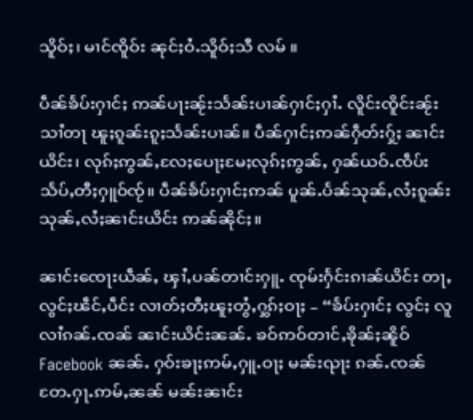သိူဝ်ႈ၊ မၢင်ၸိူဝ်း ၼုင်ႈဝႆႉသိူဝ်ႈသီ လမ် ။

ပဵၼ်ၶႅပ်းႁၢင်ႈ ဢၼ်ပႃးၼႂ်းသႅၼ်းပၢၼ်ႁၢင်ႈႁၢႆႉ လိူင်းၸိူင်းၼႂ်းသၢႆတႃ ၽူႈၵူၼ်းၵူႈသႅၼ်းပၢၼ်။ ပဵၼ်ႁၢင်ႈဢၼ်ႁဵတ်းႁႂ်ႈ ၼၢင်းယိင်း၊ လုၵ်ႈဢွၼ်ႇလႄႈပေႃႈမႄႈလုၵ်ႈဢွၼ်ႇ ႁၼ်ယဝ်ႉၸဵပ်းသႅပ်ႇတီႈႁူဝ်ၸႂ်။ ပဵၼ်ၶႅပ်းႁၢင်ႈဢၼ် ပူၼ်ႉပႅၼ်သုၼ်ႇလႆႈၵူၼ်း သုၼ်ႇလႆႈၼၢင်းယိင်း ဢၼ်ၼိုင်ႈ။

ၼၢင်းၸေႃးယဵၼ်ႇ ၾၢႆႇပၼ်တၢင်းႁူႉ ၸုမ်းႁႅင်းၵၢၼ်ယိင်း တႃႇလွင်ႈၽဵင်ႇပဵင်း လၢတ်ႈတီႈၽူႈတွႆႇႁွၵ်ႈဝႃႈ – “ၶႅပ်းႁၢင်ႈ လွင်ႈ လူလၢႆၵၼ်ႉၸၼ် ၼၢင်းယိင်းၼၼ်ႉ ၶဝ်ဢဝ်တၢင်ႇၶိုၼ်ႈၼိူဝ် Facebook ၼၼ်ႉ ႁဝ်းၶႃႈဢမ်ႇႁူႉဝႃႈ မၼ်းၺႃး ၵၼ်ႉၸၼ်တႄႉႁႃႉဢမ်ႇၼၼ် မၼ်းၼၢင်း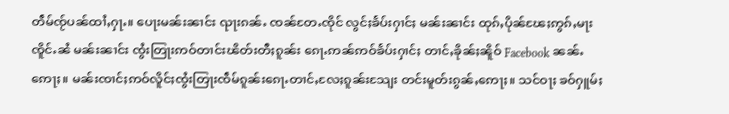တဵမ်ၸႂ်ပၼ်ထၢႆႇႁႃႉ။ ပေႃးမၼ်းၼၢင်း ၺႃးၵၼ်ႉ ၸၼ်တႄႉၸိုင် လွင်ႈၶႅပ်းႁၢင်ႈ မၼ်းၼၢင်း ထုၵ်ႇပိုၼ်ၽႄႈဢွၵ်ႇမႃး ၸိူင်ႉၼႆ မၼ်းၼၢင်း ၸွႆးတြႃးဢဝ်တၢင်းၽိတ်းတီႈၵူၼ်း ၵေႃႉဢၼ်ဢဝ်ၶႅပ်းႁၢင်ႈ တၢင်ႇၶိုၼ်ႈၼိူဝ် Facebook ၼၼ်ႉဢေႃႈ။ မၼ်းၸၢင်ႈဢဝ်လိူင်ႈၸွႆးတြႃးၸဵမ်ၵူၼ်းၵေႃႉတၢင်ႇလႄႈၵူၼ်းသျႄး တင်းမူတ်းၵွၼ်ႇဢေႃႈ။ သင်ဝႃႈ ၶဝ်ႁူမ်ႈ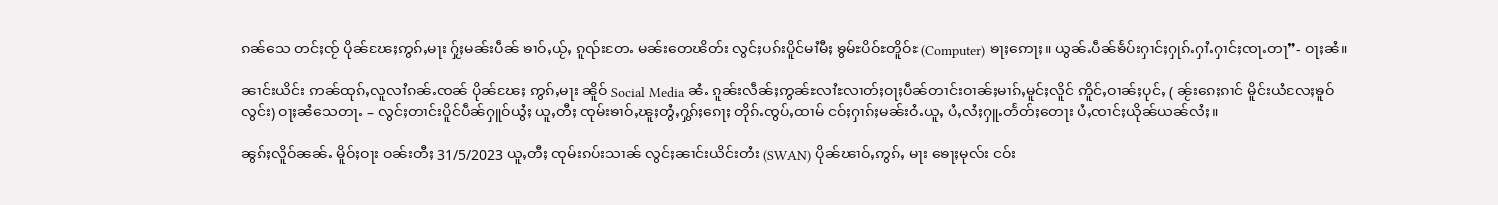ၵၼ်သေ တင်ႈၸႂ် ပိုၼ်ၽႄႈဢွၵ်ႇမႃး ႁႂ်ႈမၼ်းပဵၼ် ၶၢဝ်ႇယႂ်ႇ ၵူၺ်းတႄႉ မၼ်းတေၽိတ်း လွင်ႈပၵ်းပိူင်မၢႆမီႈ ၶွမ်ႊပိဝ်ႊတိူဝ်ႊ (Computer) ၶႃႈဢေႃႈ။ ယွၼ်ႉပဵၼ်ၶႅပ်းႁၢင်ႈႁုၵ်ႉႁၢႆႉႁၢင်ႈၸႃႉတႃ”- ဝႃႈၼႆ။

ၼၢင်းယိင်း ဢၼ်ထုၵ်ႇလူလၢႆၵၼ်ႉၸၼ် ပိုၼ်ၽႄႈ ဢွၵ်ႇမႃး ၼိူဝ် Social Media ၼႆႉ ၵူၼ်းလဵၼ်ႈဢွၼ်ႊလၢႆႊလၢတ်ႈဝႃႈပဵၼ်တၢင်းဝၢၼ်ႈမၢၵ်ႇမူင်ႈလိူင် ဢိူင်ႇဝၢၼ်ႈပုင်ႇ ( ၼႂ်းၵေႈၵၢင် မိူင်းယႆလႄႈၶူဝ်လွင်း) ဝႃႈၼႆသေတႃႉ – လွင်ႈတၢင်းပိူင်ပဵၼ်ႁူဝ်ယွႆႈ ယူႇတီႈ ၸုမ်းၶၢဝ်ႇၽူႈတွႆႇႁွၵ်ႈၵေႃႈ တိုၵ်ႉၸွပ်ႇထၢမ် ငဝ်ႈႁၢၵ်ႈမၼ်းဝႆႉယူႇ ပႆႇလႆႈႁူႉတႅတ်ႈတေႃး ပႆႇၸၢင်ႈယိုၼ်ယၼ်လႆႈ။

ၼွၵ်ႈလိူဝ်ၼၼ်ႉ မိူဝ်ႈဝႃး ဝၼ်းတီႈ 31/5/2023 ယူႇတီႈ ၸုမ်းၵပ်းသၢၼ် လွင်ႈၼၢင်းယိင်းတႆး (SWAN) ပိုၼ်ၽၢဝ်ႇဢွၵ်ႇ မႃး ၶေႃႈမုလ်း ငဝ်း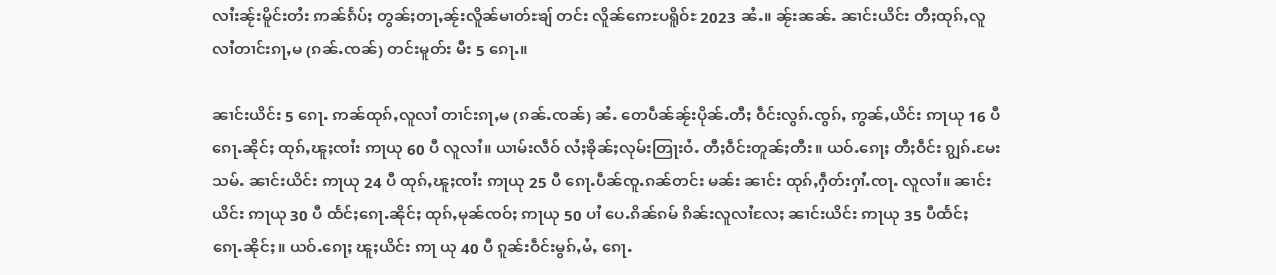လၢႆးၼႂ်းမိူင်းတႆး ဢၼ်ၵႅပ်ႈ တွၼ်ႈတႃႇၼႂ်းလိူၼ်မၢတ်ႊၶျ် တင်း လိူၼ်ဢေႊပရိူဝ်ႊ 2023 ၼႆႉ။ ၼႂ်းၼၼ်ႉ ၼၢင်းယိင်း တီႈထုၵ်ႇလူလၢႆတၢင်းၵႃႇမ (ၵၼ်ႉၸၼ်) တင်းမူတ်း မီး 5 ၵေႃႉ။

ၼၢင်းယိင်း 5 ၵေႃႉ ဢၼ်ထုၵ်ႇလူလၢႆ တၢင်းၵႃႇမ (ၵၼ်ႉၸၼ်) ၼႆႉ တေပဵၼ်ၼႂ်းပိုၼ်ႉတီႈ ဝဵင်းလွၵ်ႉၸွၵ်ႇ ဢွၼ်ႇယိင်း ဢႃယု 16 ပီ ၵေႃႉၼိုင်ႈ ထုၵ်ႇၽူႈၸၢႆး ဢႃယု 60 ပီ လူလၢႆ။ ယၢမ်းလဵဝ် လႆႈၶိုၼ်ႈလုမ်းတြႃးဝႆႉ တီႈဝဵင်းတူၼ်ႈတီး။ ယဝ်ႉၵေႃႈ တီႈဝဵင်း ၵျွၵ်ႉမႄးသမ်ႉ ၼၢင်းယိင်း ဢႃယု 24 ပီ ထုၵ်ႇၽူႈၸၢႆး ဢႃယု 25 ပီ ၵေႃႉပဵၼ်ၸူႉၵၼ်တင်း မၼ်း ၼၢင်း ထုၵ်ႇႁဵတ်းႁၢႆႉၸႃႉ လူလၢႆ။ ၼၢင်းယိင်း ဢႃယု 30 ပီ ထႅင်ႈၵေႃႉၼိုင်ႈ ထုၵ်ႇမုၼ်ၸဝ်ႈ ဢႃယု 50 ပၢႆ ပေႉၵိၼ်ၵမ် ၵိၼ်းလူလၢႆလႄႈ ၼၢင်းယိင်း ဢႃယု 35 ပီထႅင်ႈ ၵေႃႉၼိုင်ႈ။ ယဝ်ႉၵေႃႈ ၽူႈယိင်း ဢႃ ယု 40 ပီ ၵူၼ်းဝဵင်းမွၵ်ႇမႆႇ ၵေႃႉ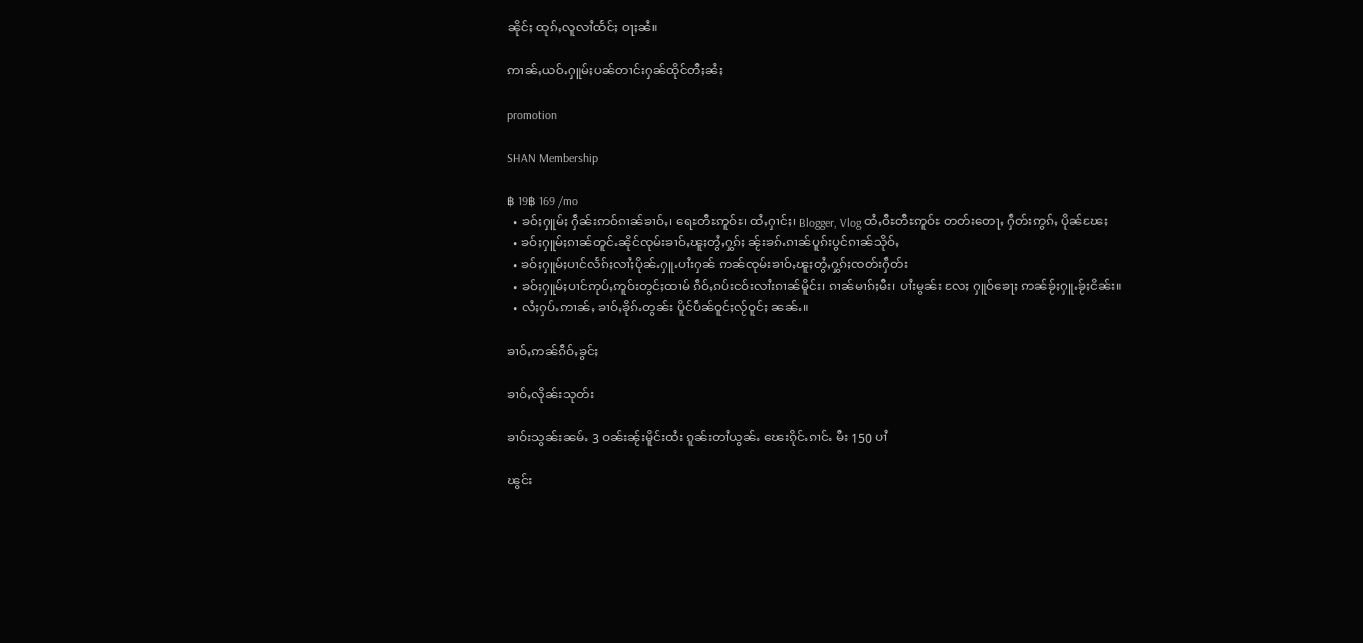ၼိုင်ႈ ထုၵ်ႇလူလၢႆထႅင်ႈ ဝႃႈၼႆ။

ဢၢၼ်ႇယဝ်ႉႁူမ်ႈပၼ်တၢင်းႁၼ်ထိုင်တီႈၼႆႈ

promotion

SHAN Membership

฿ 19฿ 169 /mo
  • ၶဝ်ႈႁူမ်ႈ ႁဵၼ်းဢဝ်ၵၢၼ်ၶၢဝ်ႇ၊ ရေႊတီႊဢူဝ်ႊ၊ ထႆႇႁၢင်ႈ၊ Blogger, Vlog ထႆႇဝီႊတီႊဢူဝ်ႊ တတ်းတေႃႇ ႁဵတ်းဢွၵ်ႇ ပိုၼ်ၽႄႈ
  • ၶဝ်ႈႁူမ်ႈၵၢၼ်တူင်ႉၼိုင်ၸုမ်းၶၢဝ်ႇၽူႈတွႆႇႁွၵ်ႈ ၼႂ်းၶၵ်ႉၵၢၼ်ပူၵ်းပွင်ၵၢၼ်သိုဝ်ႇ
  • ၶဝ်ႈႁူမ်ႈပၢင်လႅၵ်ႈလၢႆႈပိုၼ်ႉႁူႉပၢႆးႁၼ် ဢၼ်ၸုမ်းၶၢဝ်ႇၽူႈတွႆႇႁွၵ်ႈၸတ်းႁဵတ်း
  • ၶဝ်ႈႁူမ်ႈပၢင်ဢုပ်ႇဢူဝ်းတွင်ႈထၢမ် ၵဵဝ်ႇၵပ်းငဝ်းလၢႆးၵၢၼ်မိူင်း၊ ၵၢၼ်မၢၵ်ႈမီး၊ ပၢႆးမွၼ်း လႄႈ ႁူဝ်ၶေႃႈ ဢၼ်ၶႂ်ႈႁူႉၶႂ်ႈငိၼ်း။
  • လႆႈႁပ်ႉဢၢၼ်ႇ ၶၢဝ်ႇၶိုၵ်ႉတွၼ်း ပိူင်ပဵၼ်ဝူင်ႈလႂ်ဝူင်ႈ ၼၼ်ႉ။

ၶၢဝ်ႇဢၼ်ၵဵဝ်ႇၶွင်ႈ

ၶၢဝ်ႇလိုၼ်းသုတ်း

ၶၢဝ်းသွၼ်းၼမ်ႉ 3 ဝၼ်းၼႂ်းမိူင်းထႆး ၵူၼ်းတၢႆယွၼ်ႉ ၽေးၵိုင်ႉၵၢင်ႉ မီး 150 ပၢႆ

ၽွင်း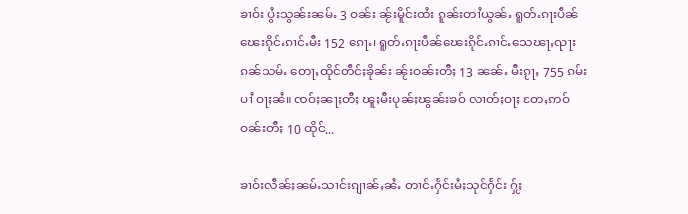ၶၢဝ်း ပွႆးသွၼ်းၼမ်ႉ 3 ဝၼ်း ၼႂ်းမိူင်းထႆး ၵူၼ်းတၢႆယွၼ်ႉ ရူတ်ႉၵႃးပဵၼ် ၽေးၵိုင်ႉၵၢင်ႉမီး 152 ၵေႃႉ၊ ရူတ်ႉၵႃးပဵၼ်ၽေးၵိုင်ႉၵၢင်ႉသေၽႃႇၺႃးၵၼ်သမ်ႉ တေႃႇထိုင်တဵင်ႈၶိုၼ်း ၼႂ်းဝၼ်းတီႈ 13 ၼၼ်ႉ မီးၵႂႃႇ 755 ၵမ်းပၢႆ ဝႃႈၼႆ။ ၸဝ်ႈၼႃႈတီႈ ၽူႈမီးပုၼ်ႈၽွၼ်းၶဝ် လၢတ်ႈဝႃႈ တႄႇဢဝ်ဝၼ်းတီႈ 10 ထိုင်...

ၶၢဝ်းလဵၼ်ႈၼမ်ႉသၢင်းၵျၢၼ်ႇၼႆႉ တၢင်ႉႁႅင်းမႆႈသုင်ႁႅင်း ႁႂ်ႈ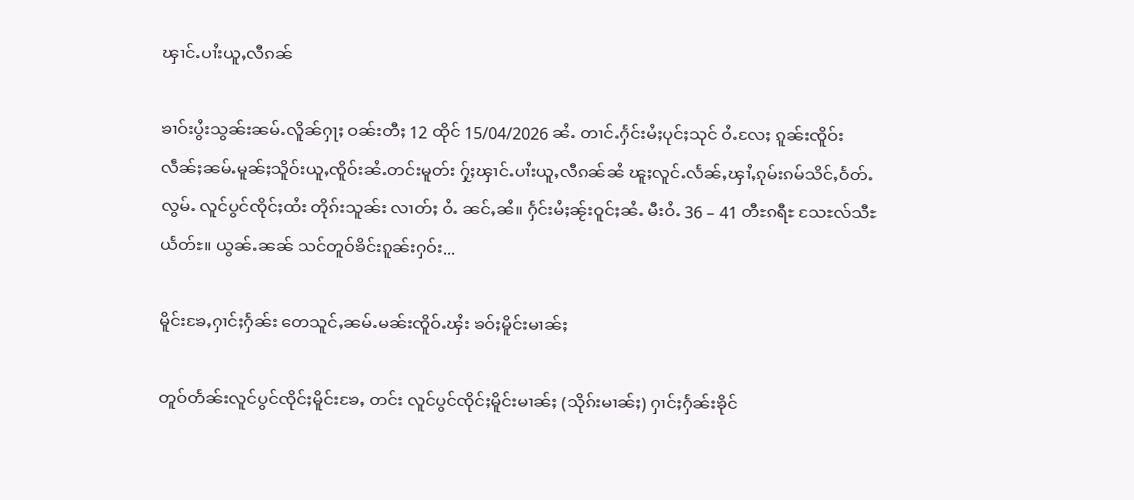ၾၢင်ႉပၢႆးယူႇလီၵၼ်

ၶၢဝ်းပွႆးသွၼ်းၼမ်ႉလိူၼ်ႁႃႈ ဝၼ်းတီႈ 12 ထိုင် 15/04/2026 ၼႆႉ တၢင်ႉႁႅင်းမႆႈပုင်ႈသုင် ဝႆႉလႄႈ ၵူၼ်းၸိူဝ်းလဵၼ်ႈၼမ်ႉမူၼ်ႈသိူဝ်းယူႇၸိူဝ်းၼႆႉတင်းမူတ်း ႁႂ်ႈၾၢင်ႉပၢႆးယူႇလီၵၼ်ၼႆ ၽူႈလူင်ႉလႅၼ်ႇၾၢႆႇၵုမ်းၵမ်သိင်ႇဝႅတ်ႉလွမ်ႉ လူင်ပွင်ၸိုင်ႈထႆး တိုၵ်းသူၼ်း လၢတ်ႈ ဝႆႉ ၼင်ႇၼႆ။ ႁႅင်းမႆႈၼႂ်းဝူင်ႈၼႆႉ မီးဝႆႉ 36 – 41 တီႊၵရီႊ သႄႊလ်သီႊယႅတ်ႊ။ ယွၼ်ႉၼၼ် သင်တူဝ်ၶိင်းၵူၼ်းႁဝ်း...

မိူင်းၶႄႇႁၢင်ႈႁႅၼ်း တေသူင်ႇၼမ်ႉမၼ်းၸိူဝ်ႉၾႆး ၶဝ်ႈမိူင်းမၢၼ်ႈ

တူဝ်တႅၼ်းလူင်ပွင်ၸိုင်ႈမိူင်းၶႄႇ တင်း လူင်ပွင်ၸိုင်ႈမိူင်းမၢၼ်ႈ (သိုၵ်းမၢၼ်ႈ) ႁၢင်ႈႁႅၼ်းၶိုင်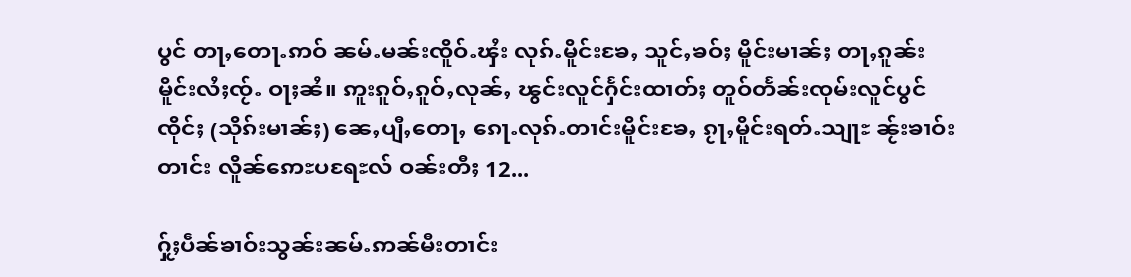ပွင် တႃႇတေႃႉဢဝ် ၼမ်ႉမၼ်းၸိူဝ်ႉၾႆး လုၵ်ႉမိူင်းၶႄႇ သူင်ႇၶဝ်ႈ မိူင်းမၢၼ်ႈ တႃႇၵူၼ်း မိူင်းလႆႈၸႂ်ႉ ဝႃႈၼႆ။ ဢူးၵူဝ်ႇၵူဝ်ႇလုၼ်ႇ ၽွင်းလူင်ႁႅင်းထၢတ်ႈ တူဝ်တႅၼ်းၸုမ်းလူင်ပွင်ၸိုင်ႈ (သိုၵ်းမၢၼ်ႈ) ၼေႇပျီႇတေႃႇ ၵေႃႉလုၵ်ႉတၢင်းမိူင်းၶႄႇ ၵႂႃႇမိူင်းရတ်ႉသျႃႊ ၼႂ်းၶၢဝ်းတၢင်း လိူၼ်ဢေႊပရႄႊလ် ဝၼ်းတီႈ 12...

ႁႂ်ႈပဵၼ်ၶၢဝ်းသွၼ်းၼမ်ႉဢၼ်မီးတၢင်း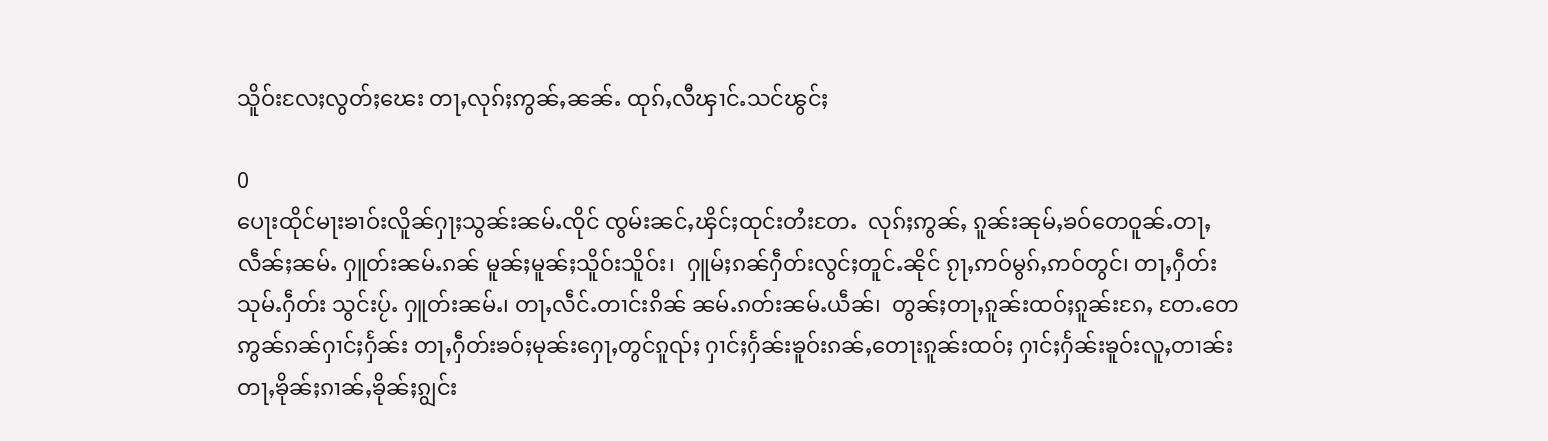သိူဝ်းလႄႈလွတ်ႈၽေး တႃႇလုၵ်ႈဢွၼ်ႇၼၼ်ႉ ထုၵ်ႇလီၾၢင်ႉသင်ၽွင်ႈ

0
ပေႃးထိုင်မႃးၶၢဝ်းလိူၼ်ႁႃႈသွၼ်းၼမ်ႉၸိုင် ၸွမ်းၼင်ႇၾိင်ႈထုင်းတႆးတႄႉ  လုၵ်ႈဢွၼ်ႇ ၵူၼ်းၼုမ်ႇၶဝ်တေဝူၼ်ႉတႃႇလဵၼ်ႈၼမ်ႉ ႁူတ်းၼမ်ႉၵၼ် မူၼ်ႈမူၼ်ႈသိူဝ်းသိူဝ်း၊  ႁူမ်ႈၵၼ်ႁဵတ်းလွင်ႈတူင်ႉၼိုင် ၵႂႃႇဢဝ်မွၵ်ႇဢဝ်တွင်၊ တႃႇႁဵတ်းသုမ်ႉႁဵတ်း သွင်းပႂ်ႉ ႁူတ်းၼမ်ႉ၊ တႃႇလဵင်ႉတၢင်းၵိၼ် ၼမ်ႉၵတ်းၼမ်ႉယဵၼ်၊  တွၼ်ႈတႃႇၵူၼ်းထဝ်ႈၵူၼ်းၵႄႇ တႄႉတေဢွၼ်ၵၼ်ႁၢင်ႈႁႅၼ်း တႃႇႁဵတ်းၶဝ်ႈမုၼ်းႁေႃႇတွင်ၵူၺ်ႈ ႁၢင်ႈႁႅၼ်းၶူဝ်းၵၼ်ႇတေႃးၵူၼ်းထဝ်ႈ ႁၢင်ႈႁႅၼ်းၶူဝ်းလူႇတၢၼ်းတႃႇၶိုၼ်ႈၵၢၼ်ႇၶိုၼ်ႈၵျွင်း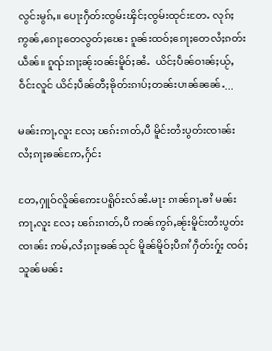လွင်းမွၵ်ႇ။ ပေႃးႁဵတ်းၸွမ်းၾိင်ႈၸွမ်းထုင်းတႄႉ လုၵ်ႈဢွၼ်ႇၵေႃႈတေလွတ်ႈၽေး ၵူၼ်းထဝ်ႈၵေႃႈတေလႆႈၵတ်းယဵၼ်။ ၵူၺ်းၵႃႈၼႂ်းဝၼ်းမိူဝ်ႈၼႆႉ  ယိင်ႈပဵၼ်ဝၢၼ်ႈယႂ်ႇဝဵင်းလူင် ယိင်ႈပဵၼ်တီႈၶိုတ်းၵၢပ်ႈတၼ်းပၢၼ်ၼၼ်ႉ...

မၼ်းဢႃႇလူး လႄႈ ၽၵ်းၵၢတ်ႇပီ မိူင်းတႆးပွတ်းၸၢၼ်း လႆႈၵႃႈၶၼ်ဢႄႇႁႅင်း

တႄႇႁူဝ်လိူၼ်ဢေႊပရိူဝ်ႊလ်ၼႆႉမႃး ၵၢၼ်ၵႃႉၶၢႆ မၼ်းဢႃႇလူး လႄႈ ၽၵ်းၵၢတ်ႇပီ ဢၼ်ဢွၵ်ႇၼႂ်းမိူင်းတႆးပွတ်းၸၢၼ်း ဢမ်ႇလႆႈၵႃႈၶၼ်သုင် မိူၼ်မိူဝ်ႈပီၵၢႆ ႁဵတ်းႁႂ်ႈ ၸဝ်ႈသူၼ်မၼ်း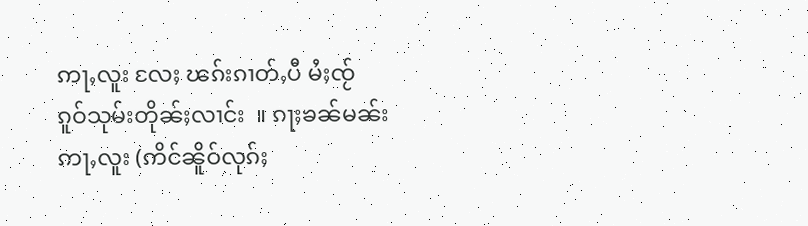ဢႃႇလူး လႄႈ ၽၵ်းၵၢတ်ႇပီ မႆႈၸႂ် ၵူဝ်သုမ်းတိုၼ်ႈလၢင်း  ။ ၵႃႈၶၼ်မၼ်းဢႃႇလူး (ဢိင်ၼိူဝ်လုၵ်ႈ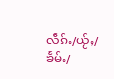လဵၵ်ႉ/ယႂ်ႇ/ၶႅမ်ႉ/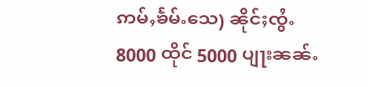ဢမ်ႇၶႅမ်ႉသေ) ၼိုင်ႈၸွႆႉ 8000 ထိုင် 5000 ပျႃးၼၼ်ႉ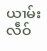ယၢမ်းလဵဝ်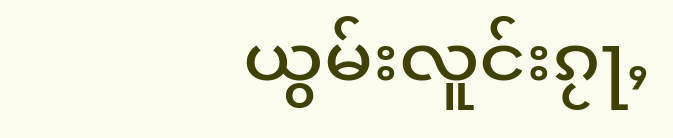ယွမ်းလူင်းၵႂႃႇ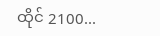ထိုင် 2100...